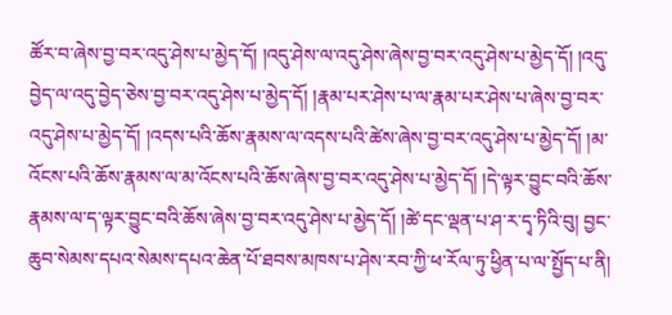ཚོར་བ་ཞེས་བྱ་བར་འདུ་ཤེས་པ་མྱེད་དོ། །འདུ་ཤེས་ལ་འདུ་ཤེས་ཞེས་བྱ་བར་འདུ་ཤེས་པ་མྱེད་དོ། །འདུ་བྱེད་ལ་འདུ་བྱེད་ཅེས་བྱ་བར་འདུ་ཤེས་པ་མྱེད་དོ། །རྣམ་པར་ཤེས་པ་ལ་རྣམ་པར་ཤེས་པ་ཞེས་བྱ་བར་འདུ་ཤེས་པ་མྱེད་དོ། །འདས་པའི་ཆོས་རྣམས་ལ་འདས་པའི་ཚེས་ཞེས་བྱ་བར་འདུ་ཤེས་པ་མྱེད་དོ། །མ་འོངས་པའི་ཆོས་རྣམས་ལ་མ་འོངས་པའི་ཆོས་ཞེས་བྱ་བར་འདུ་ཤེས་པ་མྱེད་དོ། །དེ་ལྟར་བྱུང་བའི་ཆོས་རྣམས་ལ་ད་ལྟར་བྱུང་བའི་ཆོས་ཞེས་བྱ་བར་འདུ་ཤེས་པ་མྱེད་དོ། །ཚེ་དང་ལྡན་པ་ཤ་ར་དྭ་ཏིའི་བུ། བྱང་ཆུབ་སེམས་དཔའ་སེམས་དཔའ་ཆེན་པོ་ཐབས་མཁས་པ་ཤེས་རབ་ཀྱི་ཕ་རོལ་ཏུ་ཕྱིན་པ་ལ་སྤྱོད་པ་ནི།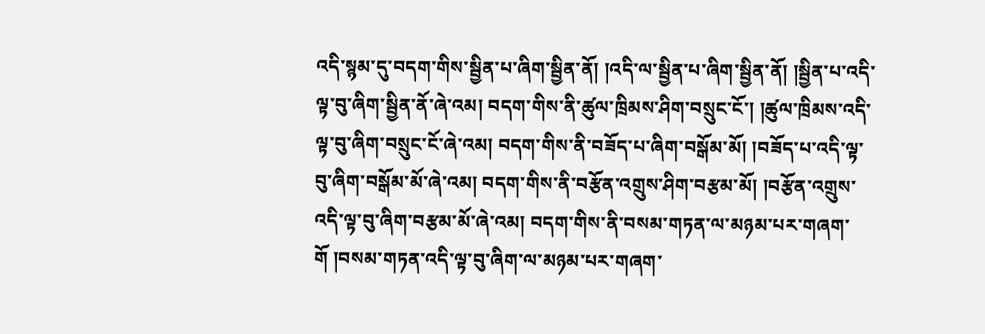འདི་སྙམ་དུ་བདག་གིས་སྦྱིན་པ་ཞིག་སྦྱིན་ནོ། །འདི་ལ་སྦྱིན་པ་ཞིག་སྦྱིན་ནོ། །སྦྱིན་པ་འདི་ལྟ་བུ་ཞིག་སྦྱིན་ནོ་ཞེ་འམ། བདག་གིས་ནི་ཚུལ་ཁྲིམས་ཤིག་བསྲུང་ངོ་། །ཚུལ་ཁྲིམས་འདི་ལྟ་བུ་ཞིག་བསྲུང་ངོ་ཞེ་འམ། བདག་གིས་ནི་བཟོད་པ་ཞིག་བསྒོམ་མོ། །བཟོད་པ་འདི་ལྟ་བུ་ཞིག་བསྒོམ་མོ་ཞེ་འམ། བདག་གིས་ནི་བརྩོན་འགྲུས་ཤིག་བརྩམ་མོ། །བརྩོན་འགྲུས་འདི་ལྟ་བུ་ཞིག་བརྩམ་མོ་ཞེ་འམ། བདག་གིས་ནི་བསམ་གཏན་ལ་མཉམ་པར་གཞག་གོ །བསམ་གཏན་འདི་ལྟ་བུ་ཞིག་ལ་མཉམ་པར་གཞག་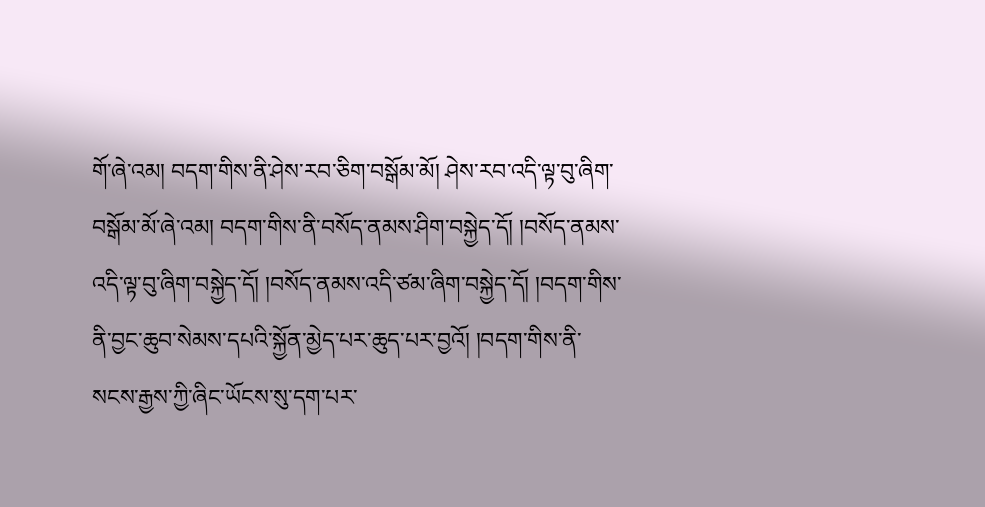གོ་ཞེ་འམ། བདག་གིས་ནི་ཤེས་རབ་ཅིག་བསྒོམ་མོ། ཤེས་རབ་འདི་ལྟ་བུ་ཞིག་བསྒོམ་མོ་ཞེ་འམ། བདག་གིས་ནི་བསོད་ནམས་ཤིག་བསྐྱེད་དོ། །བསོད་ནམས་འདི་ལྟ་བུ་ཞིག་བསྐྱེད་དོ། །བསོད་ནམས་འདི་ཙམ་ཞིག་བསྐྱེད་དོ། །བདག་གིས་ནི་བྱང་ཆུབ་སེམས་དཔའི་སྐྱོན་མྱེད་པར་ཆུད་པར་བྱའོ། །བདག་གིས་ནི་སངས་རྒྱས་ཀྱི་ཞིང་ཡོངས་སུ་དག་པར་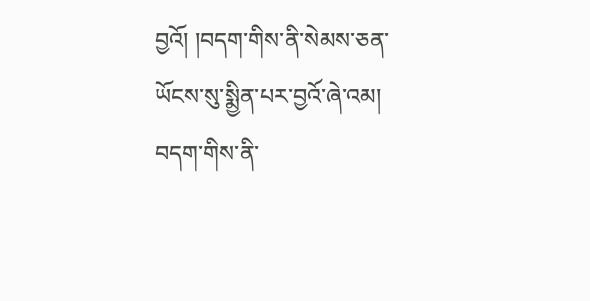བྱའོ། །བདག་གིས་ནི་སེམས་ཅན་ཡོངས་སུ་སྨྱིན་པར་བྱའོ་ཞེ་འམ། བདག་གིས་ནི་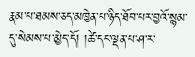རྣམ་པ་ཐམས་ཅད་མཁྱེན་པ་ཉིད་ཐོབ་པར་བྱའོ་སྙམ་དུ་སེམས་པ་མྱེད་དོ། །ཚེ་དང་ལྡན་པ་ཤ་ར་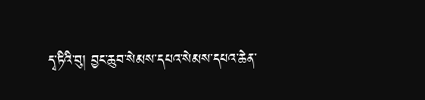དྭ་ཏིའི་བུ། བྱང་ཆུབ་སེམས་དཔའ་སེམས་དཔའ་ཆེན་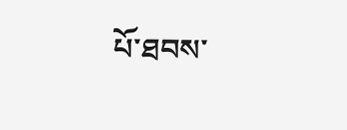པོ་ཐབས་